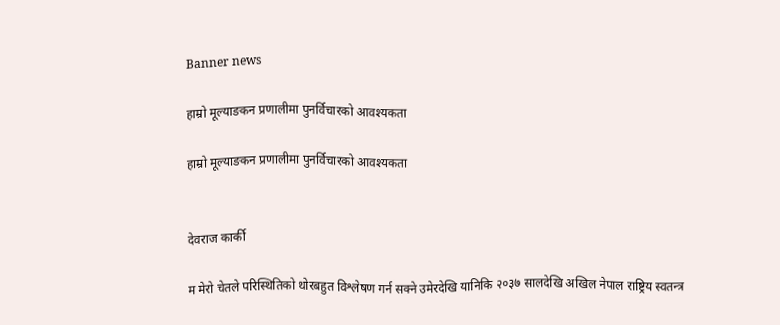Banner news

हाम्रो मूल्याङकन प्रणालीमा पुनर्विचारको आवश्यकता

हाम्रो मूल्याङकन प्रणालीमा पुनर्विचारको आवश्यकता


देवराज कार्की

म मेरो चेतले परिस्थितिको थोरबहुत विश्लेषण गर्न सक्ने उमेरदेखि यानिकि २०३७ सालदेखि अखिल नेपाल राष्ट्रिय स्वतन्त्र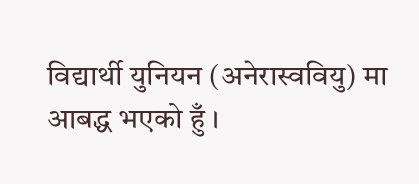विद्यार्थी युनियन (अनेरास्ववियु) मा आबद्ध भएको हुँ ।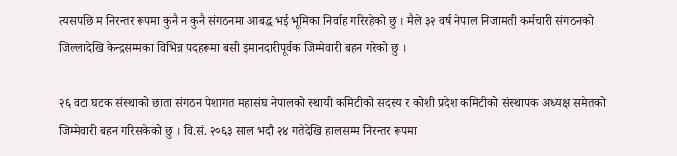त्यसपछि म निरन्तर रूपमा कुनै न कुनै संगठनमा आबद्ध भई भूमिका निर्वाह गरिरहेको छु । मैले ३२ वर्ष नेपाल निजामती कर्मचारी संगठनको जिल्लादेखि केन्द्रसम्मका विभिन्न पदहरूमा बसी इमानदारीपूर्वक जिम्मेवारी बहन गरेको छु ।

२६ वटा घटक संस्थाको छाता संगठन पेशागत महासंघ नेपालको स्थायी कमिटीको सदस्य र कोशी प्रदेश कमिटीको संस्थापक अध्यक्ष समेतको जिम्मेवारी बहन गरिसकेको छु । वि.सं. २०६३ साल भदौ २४ गतेदेखि हालसम्म निरन्तर रूपमा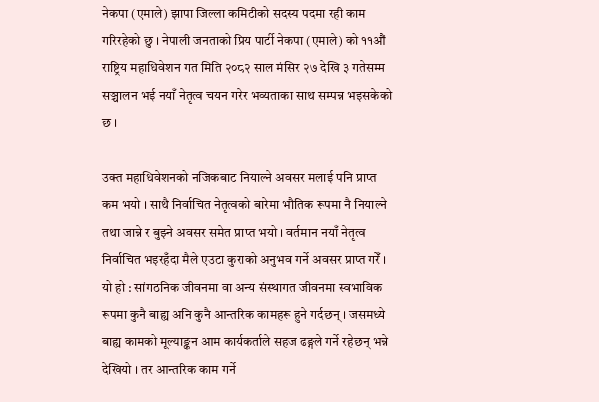नेकपा (एमाले) झापा जिल्ला कमिटीको सदस्य पदमा रही काम गरिरहेको छु । नेपाली जनताको प्रिय पार्टी नेकपा (एमाले) को ११औं राष्ट्रिय महाधिवेशन गत मिति २०८२ साल मंसिर २७ देखि ३ गतेसम्म सञ्चालन भई नयाँ नेतृत्व चयन गरेर भव्यताका साथ सम्पन्न भइसकेको छ ।

उक्त महाधिवेशनको नजिकबाट नियाल्ने अवसर मलाई पनि प्राप्त कम भयो । साथै निर्वाचित नेतृत्वको बारेमा भौतिक रूपमा नै नियाल्ने तथा जान्ने र बुझ्ने अवसर समेत प्राप्त भयो । वर्तमान नयाँ नेतृत्व निर्वाचित भइरहँदा मैले एउटा कुराको अनुभव गर्ने अवसर प्राप्त गरेँ । यो हो : सांगठनिक जीवनमा वा अन्य संस्थागत जीवनमा स्वभाविक रूपमा कुनै बाह्य अनि कुनै आन्तरिक कामहरू हुने गर्दछन् । जसमध्ये बाह्य कामको मूल्याङ्कन आम कार्यकर्ताले सहज ढङ्गले गर्ने रहेछन् भन्ने देखियो । तर आन्तरिक काम गर्ने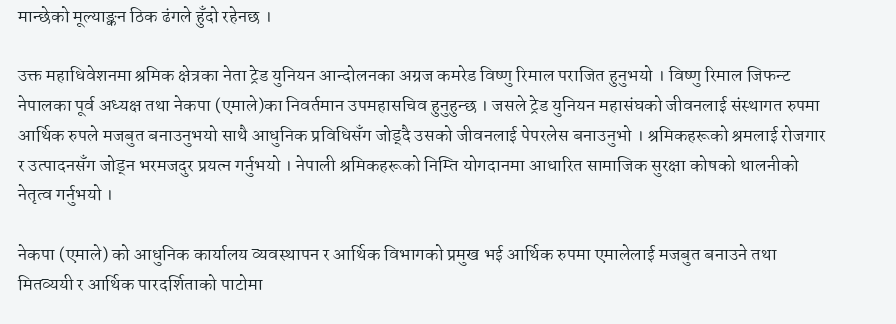मान्छेको मूल्याङ्कन ठिक ढंगले हुँदो रहेनछ ।

उक्त महाधिवेशनमा श्रमिक क्षेत्रका नेता ट्रेड युनियन आन्दोलनका अग्रज कमरेड विष्णु रिमाल पराजित हुनुभयो । विष्णु रिमाल जिफन्ट नेपालका पूर्व अध्यक्ष तथा नेकपा (एमाले)का निवर्तमान उपमहासचिव हुनुहुन्छ । जसले ट्रेड युनियन महासंघको जीवनलाई संस्थागत रुपमा आर्थिक रुपले मजबुत बनाउनुभयो साथै आधुनिक प्रविधिसँग जोड्दै उसको जीवनलाई पेपरलेस बनाउनुभो । श्रमिकहरूको श्रमलाई रोजगार र उत्पादनसँग जोड्न भरमजदुर प्रयत्न गर्नुभयो । नेपाली श्रमिकहरूको निम्ति योगदानमा आधारित सामाजिक सुरक्षा कोषको थालनीको नेतृत्व गर्नुभयो ।

नेकपा (एमाले) को आधुनिक कार्यालय व्यवस्थापन र आर्थिक विभागको प्रमुख भई आर्थिक रुपमा एमालेलाई मजबुत बनाउने तथा मितव्ययी र आर्थिक पारदर्शिताको पाटोमा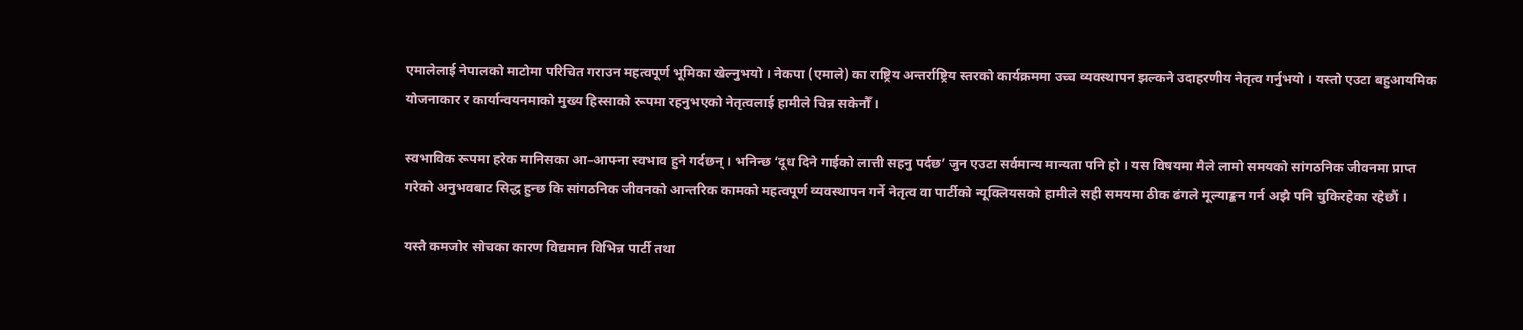एमालेलाई नेपालको माटोमा परिचित गराउन महत्वपूर्ण भूमिका खेल्नुभयो । नेकपा (एमाले) का राष्ट्रिय अन्तर्राष्ट्रिय स्तरको कार्यक्रममा उच्च व्यवस्थापन झल्कने उदाहरणीय नेतृत्व गर्नुभयो । यस्तो एउटा बहुआयमिक योजनाकार र कार्यान्वयनमाको मुख्य हिस्साको रूपमा रहनुभएको नेतृत्वलाई हामीले चिन्न सकेनौँ ।

स्वभाविक रूपमा हरेक मानिसका आ–आफ्ना स्वभाव हुने गर्दछन् । भनिन्छ ‘दूध दिने गाईको लात्ती सहनु पर्दछ’ जुन एउटा सर्वमान्य मान्यता पनि हो । यस विषयमा मैले लामो समयको सांगठनिक जीवनमा प्राप्त गरेको अनुभवबाट सिद्ध हुन्छ कि सांगठनिक जीवनको आन्तरिक कामको महत्वपूर्ण व्यवस्थापन गर्ने नेतृत्व वा पार्टीको न्यूक्लियसको हामीले सही समयमा ठीक ढंगले मूल्याङ्कन गर्न अझै पनि चुकिरहेका रहेछौं ।

यस्तै कमजोर सोचका कारण विद्यमान विभिन्न पार्टी तथा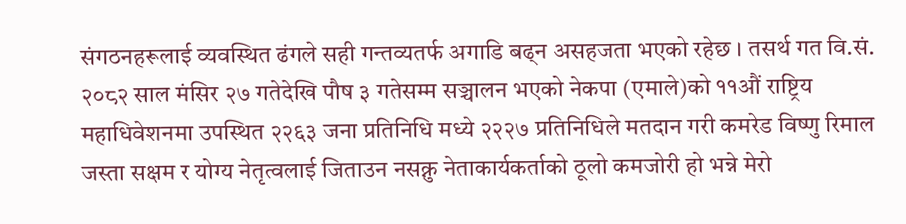संगठनहरूलाई व्यवस्थित ढंगले सही गन्तव्यतर्फ अगाडि बढ्न असहजता भएको रहेछ । तसर्थ गत वि.सं. २०८२ साल मंसिर २७ गतेदेखि पौष ३ गतेसम्म सञ्चालन भएको नेकपा (एमाले)को ११औं राष्ट्रिय महाधिवेशनमा उपस्थित २२६३ जना प्रतिनिधि मध्ये २२२७ प्रतिनिधिले मतदान गरी कमरेड विष्णु रिमाल जस्ता सक्षम र योग्य नेतृत्वलाई जिताउन नसक्नु नेताकार्यकर्ताको ठूलो कमजोरी हो भन्ने मेरो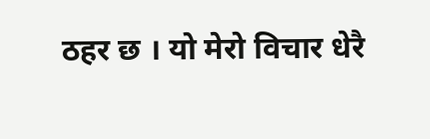ठहर छ । यो मेरो विचार धेरै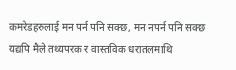कमरेडहरुलाई मन पर्न पनि सक्छ, मन नपर्न पनि सक्छ यद्यपि मैले तथ्यपरक र वास्तविक धरातलमाथि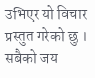उभिएर यो विचार प्रस्तुत गरेको छु ।
सबैको जय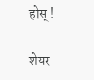होस् !

शेयर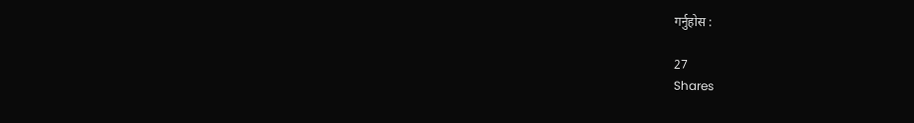गर्नुहोस :

27
Shares